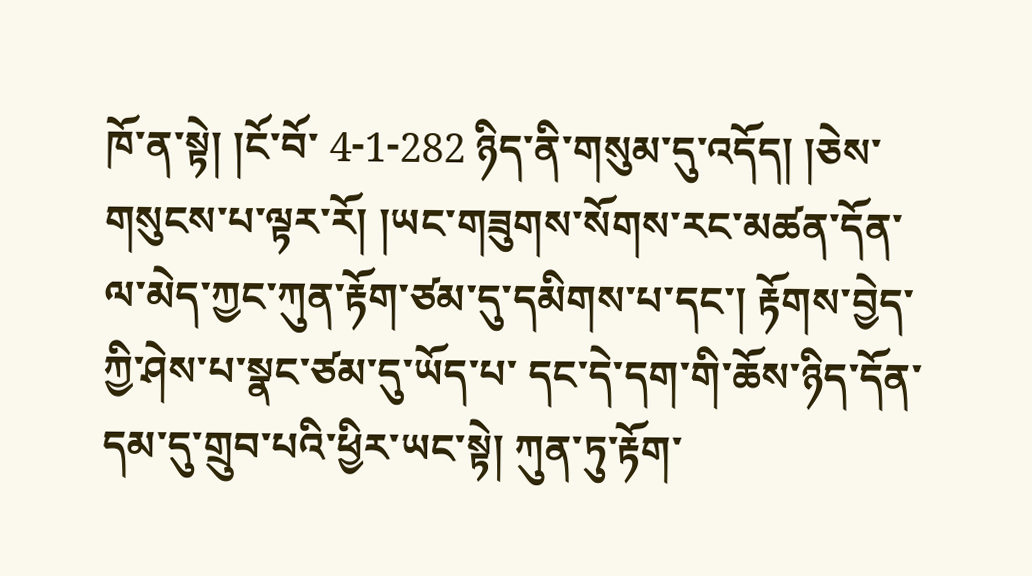ཁོ་ན་སྟེ། །ངོ་བོ་ 4-1-282 ཉིད་ནི་གསུམ་དུ་འདོད། །ཅེས་གསུངས་པ་ལྟར་རོ། །ཡང་གཟུགས་སོགས་རང་མཚན་དོན་ ལ་མེད་ཀྱང་ཀུན་རྟོག་ཙམ་དུ་དམིགས་པ་དང་། རྟོགས་བྱེད་ཀྱི་ཤེས་པ་སྣང་ཙམ་དུ་ཡོད་པ་ དང་དེ་དག་གི་ཆོས་ཉིད་དོན་དམ་དུ་གྲུབ་པའི་ཕྱིར་ཡང་སྟེ། ཀུན་ཏུ་རྟོག་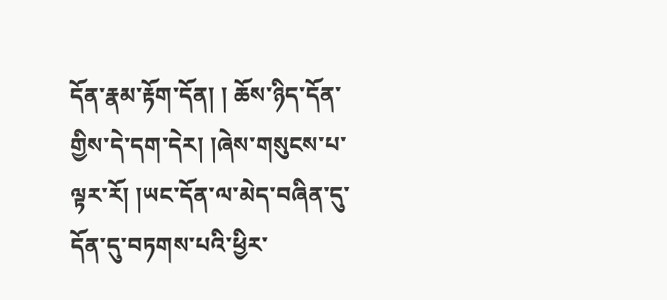དོན་རྣམ་རྟོག་དོན། ། ཆོས་ཉིད་དོན་གྱིས་དེ་དག་དེར། །ཞེས་གསུངས་པ་ལྟར་རོ། །ཡང་དོན་ལ་མེད་བཞིན་དུ་ དོན་དུ་བཏགས་པའི་ཕྱིར་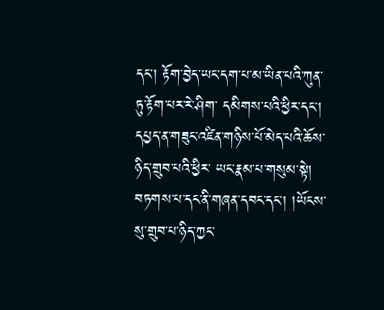དང་། རྟོག་བྱེད་ཡང་དག་པ་མ་ཡིན་པའི་ཀུན་ཏུ་རྟོག་པར་རེ་ཤིག་ དམིགས་པའི་ཕྱིར་དང་། དཔྱད་ན་གཟུང་འཛིན་གཉིས་པོ་མེད་པའི་ཆོས་ཉིད་གྲུབ་པའི་ཕྱིར་ ཡང་རྣམ་པ་གསུམ་སྟེ། བཏགས་པ་དང་ནི་གཞན་དབང་དང་། །ཡོངས་སུ་གྲུབ་པ་ཉིད་ཀྱང་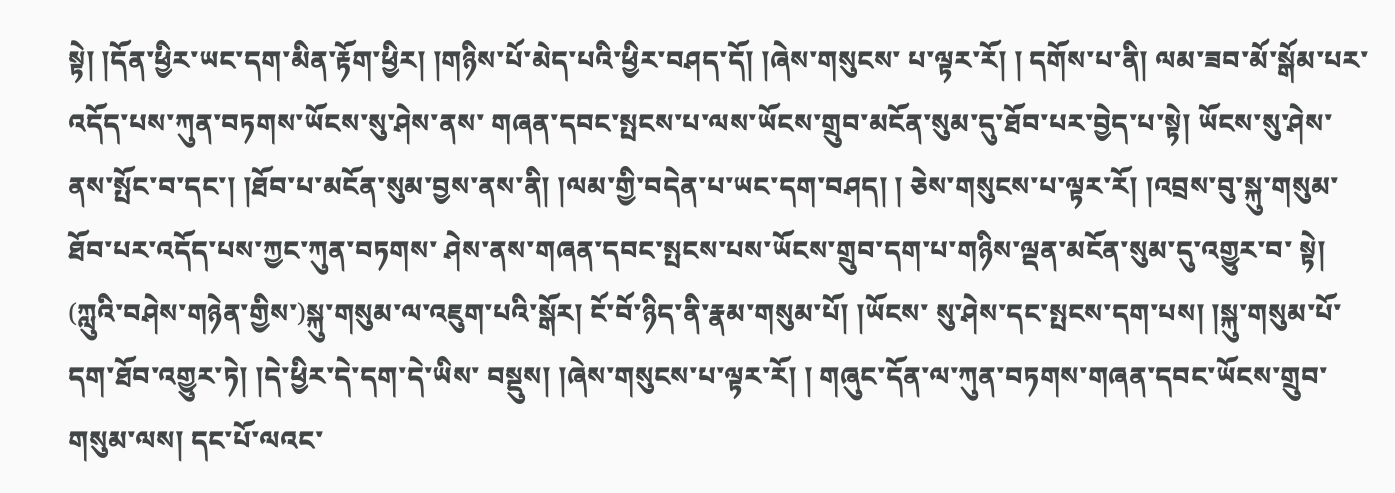སྟེ། །དོན་ཕྱིར་ཡང་དག་མིན་རྟོག་ཕྱིར། །གཉིས་པོ་མེད་པའི་ཕྱིར་བཤད་དོ། །ཞེས་གསུངས་ པ་ལྟར་རོ། ། དགོས་པ་ནི། ལམ་ཟབ་མོ་སྒོམ་པར་འདོད་པས་ཀུན་བཏགས་ཡོངས་སུ་ཤེས་ནས་ གཞན་དབང་སྤངས་པ་ལས་ཡོངས་གྲུབ་མངོན་སུམ་དུ་ཐོབ་པར་བྱེད་པ་སྟེ། ཡོངས་སུ་ཤེས་ ནས་སྤོང་བ་དང་། །ཐོབ་པ་མངོན་སུམ་བྱས་ནས་ནི། །ལམ་གྱི་བདེན་པ་ཡང་དག་བཤད། ། ཅེས་གསུངས་པ་ལྟར་རོ། །འབྲས་བུ་སྐུ་གསུམ་ཐོབ་པར་འདོད་པས་ཀྱང་ཀུན་བཏགས་ ཤེས་ནས་གཞན་དབང་སྤངས་པས་ཡོངས་གྲུབ་དག་པ་གཉིས་ལྡན་མངོན་སུམ་དུ་འགྱུར་བ་ སྟེ། (ཀླུའི་བཤེས་གཉེན་གྱིས་)སྐུ་གསུམ་ལ་འཇུག་པའི་སྒོར། ངོ་བོ་ཉིད་ནི་རྣམ་གསུམ་པོ། །ཡོངས་ སུ་ཤེས་དང་སྤངས་དག་པས། །སྐུ་གསུམ་པོ་དག་ཐོབ་འགྱུར་ཏེ། །དེ་ཕྱིར་དེ་དག་དེ་ཡིས་ བསྡུས། །ཞེས་གསུངས་པ་ལྟར་རོ། ། གཞུང་དོན་ལ་ཀུན་བཏགས་གཞན་དབང་ཡོངས་གྲུབ་གསུམ་ལས། དང་པོ་ལའང་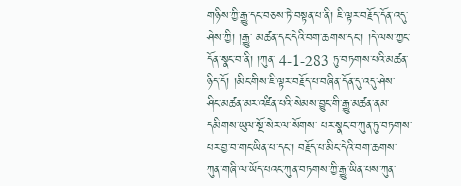གཉིས་ཀྱི་རྒྱུ་དང་བཅས་ཏེ་བསྟན་པ་ནི། ཇི་ལྟར་བརྗོད་དོན་འདུ་ཤེས་ཀྱི། །རྒྱུ་ མཚན་དང་དེའི་བག་ཆགས་དང་། །དེ་ལས་ཀྱང་དོན་སྣང་བ་ནི། །ཀུན་ 4-1-283 ཏུ་བཏགས་པའི་མཚན་ཉིད་དོ། །མིང་གིས་ཇི་ལྟར་བརྗོད་པ་བཞིན་དོན་དུ་འདུ་ཤེས་ ཤིང་མཚན་མར་འཛིན་པའི་སེམས་བྱུང་གི་རྒྱུ་མཚན་ནམ་དམིགས་ཡུལ་སྔོ་སེར་ལ་སོགས་ པར་སྣང་བ་ཀུན་ཏུ་བཏགས་པར་བྱ་བ་གང་ཡིན་པ་དང་། བརྗོད་པ་མིང་དེའི་བག་ཆགས་ ཀུན་གཞི་ལ་ཡོད་པའང་ཀུན་བཏགས་ཀྱི་རྒྱུ་ཡིན་པས་ཀུན་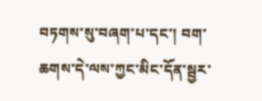བཏགས་སུ་བཞག་པ་དང་། བག་ ཆགས་དེ་ལས་ཀྱང་མིང་དོན་སྦྱར་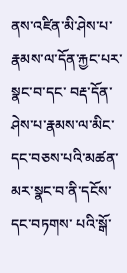ནས་འཛིན་མི་ཤེས་པ་རྣམས་ལ་དོན་རྐྱང་པར་སྣང་བ་དང་ བརྡ་དོན་ཤེས་པ་རྣམས་ལ་མིང་དང་བཅས་པའི་མཚན་མར་སྣང་བ་ནི་དངོས་དང་བཏགས་ པའི་སྒོ་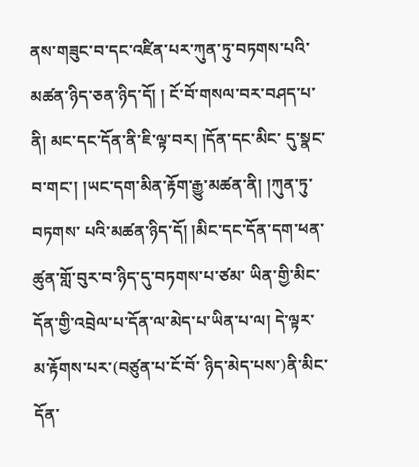ནས་གཟུང་བ་དང་འཛིན་པར་ཀུན་ཏུ་བཏགས་པའི་མཚན་ཉིད་ཅན་ཉིད་དོ། ། ངོ་བོ་གསལ་བར་བཤད་པ་ནི། མང་དང་དོན་ནི་ཇི་ལྟ་བར། །དོན་དང་མིང་ དུ་སྣང་བ་གང་། །ཡང་དག་མིན་རྟོག་རྒྱུ་མཚན་ནི། །ཀུན་ཏུ་བཏགས་ པའི་མཚན་ཉིད་དོ། །མིང་དང་དོན་དག་ཕན་ཚུན་གློ་བུར་བ་ཉིད་དུ་བཏགས་པ་ཙམ་ ཡིན་གྱི་མིང་དོན་གྱི་འབྲེལ་པ་དོན་ལ་མེད་པ་ཡིན་པ་ལ། དེ་ལྟར་མ་རྟོགས་པར་(བཙུན་པ་ངོ་བོ་ ཉིད་མེད་པས་)ནི་མིང་དོན་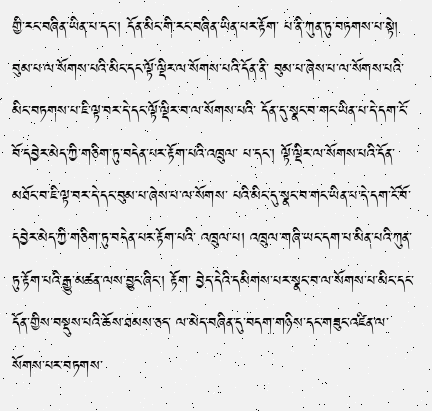གྱི་རང་བཞིན་ཡིན་པ་དང་། དོན་མིང་གི་རང་བཞིན་ཡིན་པར་རྟོག་ པ་ནི་ཀུན་ཏུ་བཏགས་པ་སྟེ། བུམ་པ་ལ་སོགས་པའི་མིང་དང་ལྟོ་ལྡིར་ལ་སོགས་པའི་དོན་ནི་ བུམ་པ་ཞེས་པ་ལ་སོགས་པའི་མིང་བཏགས་པ་ཇི་ལྟ་བར་དེ་དང་ལྟོ་ལྡིར་བ་ལ་སོགས་པའི་ དོན་དུ་སྣང་བ་གང་ཡིན་པ་དེ་དག་ངོ་བོ་དབྱེར་མེད་ཀྱི་གཅིག་ཏུ་བདེན་པར་རྟོག་པའི་འཁྲུལ་ པ་དང་། ལྟོ་ལྡིར་ལ་སོགས་པའི་དོན་མཐོང་བ་ཇི་ལྟ་བར་དེ་དང་བུམ་པ་ཞེས་པ་ལ་སོགས་ པའི་མིང་དུ་སྣང་བ་གང་ཡིན་པ་དེ་དག་ངོ་བོ་དབྱེར་མེད་ཀྱི་གཅིག་ཏུ་བདེན་པར་རྟོག་པའི་ འཁྲུལ་པ། འཁྲུལ་གཞི་ཡང་དག་པ་མིན་པའི་ཀུན་ཏུ་རྟོག་པའི་རྒྱུ་མཚན་ལས་བྱུང་ཞིང་། རྟོག་ བྱེད་དེའི་དམིགས་པར་སྣང་བ་ལ་སོགས་པ་མིང་དང་དོན་གྱིས་བསྡུས་པའི་ཆོས་ཐམས་ཅད་ ལ་མེད་བཞིན་དུ་བདག་གཉིས་དང་གཟུང་འཛིན་ལ་སོགས་པར་བཏགས་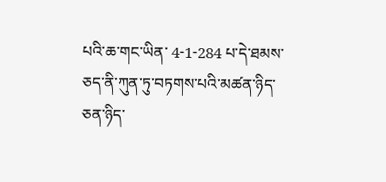པའི་ཆ་གང་ཡིན་ 4-1-284 པ་དེ་ཐམས་ཅད་ནི་ཀུན་ཏུ་བཏགས་པའི་མཚན་ཉིད་ཅན་ཉིད་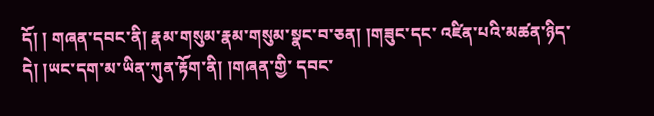དོ། ། གཞན་དབང་ནི། རྣམ་གསུམ་རྣམ་གསུམ་སྣང་བ་ཅན། །གཟུང་དང་ འཛིན་པའི་མཚན་ཉིད་དེ། །ཡང་དག་མ་ཡིན་ཀུན་རྟོག་ནི། །གཞན་གྱི་ དབང་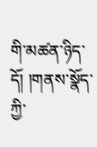གི་མཚན་ཉིད་དོ། །གནས་སྣོད་ཀྱི་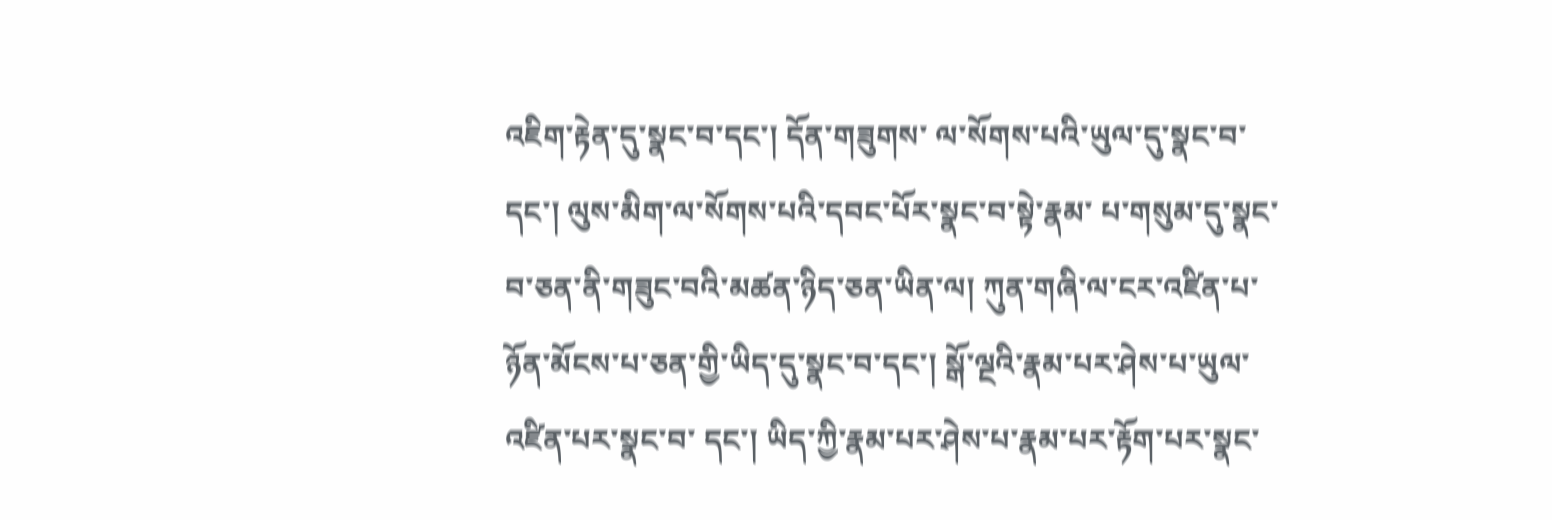འཇིག་རྟེན་དུ་སྣང་བ་དང་། དོན་གཟུགས་ ལ་སོགས་པའི་ཡུལ་དུ་སྣང་བ་དང་། ལུས་མིག་ལ་སོགས་པའི་དབང་པོར་སྣང་བ་སྟེ་རྣམ་ པ་གསུམ་དུ་སྣང་བ་ཅན་ནི་གཟུང་བའི་མཚན་ཉིད་ཅན་ཡིན་ལ། ཀུན་གཞི་ལ་ངར་འཛིན་པ་ ཉོན་མོངས་པ་ཅན་གྱི་ཡིད་དུ་སྣང་བ་དང་། སྒོ་ལྔའི་རྣམ་པར་ཤེས་པ་ཡུལ་འཛིན་པར་སྣང་བ་ དང་། ཡིད་ཀྱི་རྣམ་པར་ཤེས་པ་རྣམ་པར་རྟོག་པར་སྣང་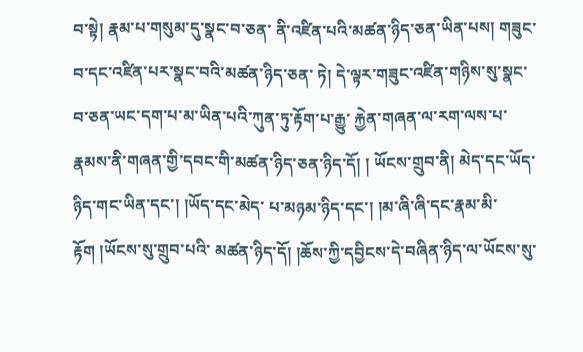བ་སྟེ། རྣམ་པ་གསུམ་དུ་སྣང་བ་ཅན་ ནི་འཛིན་པའི་མཚན་ཉིད་ཅན་ཡིན་པས། གཟུང་བ་དང་འཛིན་པར་སྣང་བའི་མཚན་ཉིད་ཅན་ ཏེ། དེ་ལྟར་གཟུང་འཛིན་གཉིས་སུ་སྣང་བ་ཅན་ཡང་དག་པ་མ་ཡིན་པའི་ཀུན་ཏུ་རྟོག་པ་རྒྱུ་ རྐྱེན་གཞན་ལ་རག་ལས་པ་རྣམས་ནི་གཞན་གྱི་དབང་གི་མཚན་ཉིད་ཅན་ཉིད་དོ། ། ཡོངས་གྲུབ་ནི། མེད་དང་ཡོད་ཉིད་གང་ཡིན་དང་། །ཡོད་དང་མེད་ པ་མཉམ་ཉིད་དང་། །མ་ཞི་ཞི་དང་རྣམ་མི་རྟོག །ཡོངས་སུ་གྲུབ་པའི་ མཚན་ཉིད་དོ། །ཆོས་ཀྱི་དབྱིངས་དེ་བཞིན་ཉིད་ལ་ཡོངས་སུ་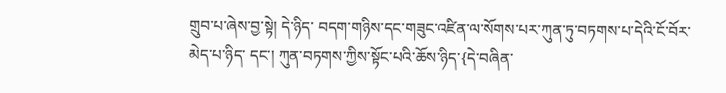གྲུབ་པ་ཞེས་བྱ་སྟེ། དེ་ཉིད་ བདག་གཉིས་དང་གཟུང་འཛིན་ལ་སོགས་པར་ཀུན་ཏུ་བཏགས་པ་དེའི་ངོ་བོར་མེད་པ་ཉིད་ དང་། ཀུན་བཏགས་ཀྱིས་སྟོང་པའི་ཆོས་ཉིད་{དེ་བཞིན་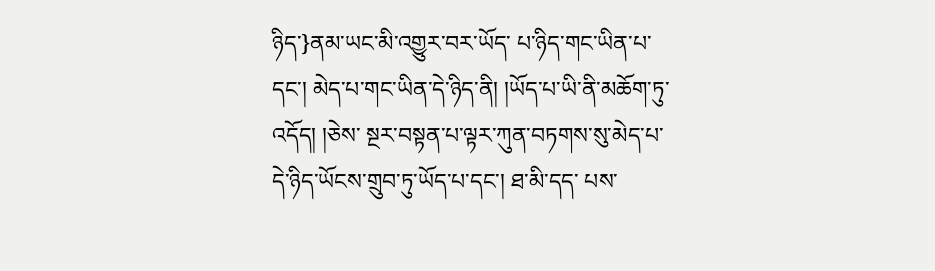ཉིད་}ནམ་ཡང་མི་འགྱུར་བར་ཡོད་ པ་ཉིད་གང་ཡིན་པ་དང་། མེད་པ་གང་ཡིན་དེ་ཉིད་ནི། །ཡོད་པ་ཡི་ནི་མཆོག་ཏུ་འདོད། །ཅེས་ སྔར་བསྟན་པ་ལྟར་ཀུན་བཏགས་སུ་མེད་པ་དེ་ཉིད་ཡོངས་གྲུབ་ཏུ་ཡོད་པ་དང་། ཐ་མི་དད་ པས་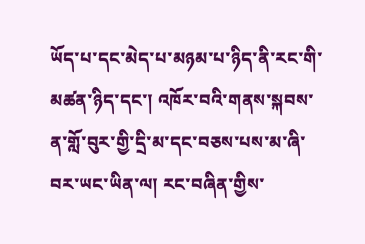ཡོད་པ་དང་མེད་པ་མཉམ་པ་ཉིད་ནི་རང་གི་མཚན་ཉིད་དང་། འཁོར་བའི་གནས་སྐབས་ ན་གློ་བུར་གྱི་དྲི་མ་དང་བཅས་པས་མ་ཞི་བར་ཡང་ཡིན་ལ། རང་བཞིན་གྱིས་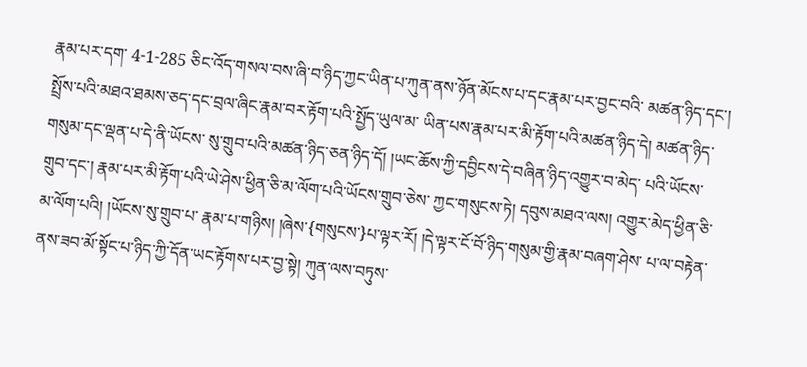རྣམ་པར་དག་ 4-1-285 ཅིང་འོད་གསལ་བས་ཞི་བ་ཉིད་ཀྱང་ཡིན་པ་ཀུན་ནས་ཉོན་མོངས་པ་དང་རྣམ་པར་བྱང་བའི་ མཚན་ཉིད་དང་། སྤྲོས་པའི་མཐའ་ཐམས་ཅད་དང་བྲལ་ཞིང་རྣམ་བར་རྟོག་པའི་སྤྱོད་ཡུལ་མ་ ཡིན་པས་རྣམ་པར་མི་རྟོག་པའི་མཚན་ཉིད་དེ། མཚན་ཉིད་གསུམ་དང་ལྡན་པ་དེ་ནི་ཡོངས་ སུ་གྲུབ་པའི་མཚན་ཉིད་ཅན་ཉིད་དོ། །ཡང་ཆོས་ཀྱི་དབྱིངས་དེ་བཞིན་ཉིད་འགྱུར་བ་མེད་ པའི་ཡོངས་གྲུབ་དང་། རྣམ་པར་མི་རྟོག་པའི་ཡེ་ཤེས་ཕྱིན་ཅི་མ་ལོག་པའི་ཡོངས་གྲུབ་ཅེས་ ཀྱང་གསུངས་ཏེ། དབུས་མཐའ་ལས། འགྱུར་མེད་ཕྱིན་ཅི་མ་ལོག་པའི། །ཡོངས་སུ་གྲུབ་པ་ རྣམ་པ་གཉིས། །ཞེས་{གསུངས་}པ་ལྟར་རོ། །དེ་ལྟར་ངོ་བོ་ཉིད་གསུམ་གྱི་རྣམ་བཞག་ཤེས་ པ་ལ་བརྟེན་ནས་ཟབ་མོ་སྟོང་པ་ཉིད་ཀྱི་དོན་ཡང་རྟོགས་པར་བྱ་སྟེ། ཀུན་ལས་བཏུས་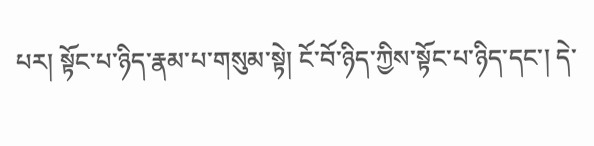པར། སྟོང་པ་ཉིད་རྣམ་པ་གསུམ་སྟེ། ངོ་བོ་ཉིད་ཀྱིས་སྟོང་པ་ཉིད་དང་། དེ་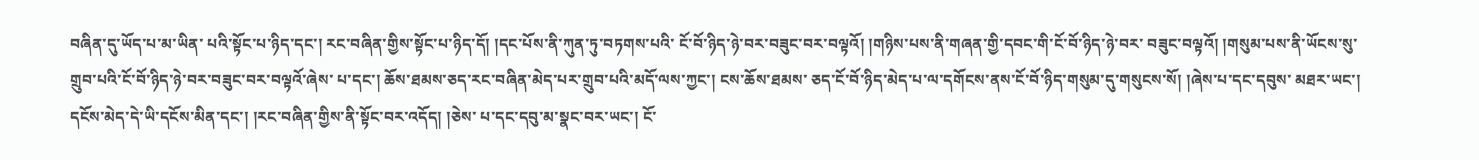བཞིན་དུ་ཡོད་པ་མ་ཡིན་ པའི་སྟོང་པ་ཉིད་དང་། རང་བཞིན་གྱིས་སྟོང་པ་ཉིད་དོ། །དང་པོས་ནི་ཀུན་ཏུ་བཏགས་པའི་ ངོ་བོ་ཉིད་ཉེ་བར་བཟུང་བར་བལྟའོ། །གཉིས་པས་ནི་གཞན་གྱི་དབང་གི་ངོ་བོ་ཉིད་ཉེ་བར་ བཟུང་བལྟའོ། །གསུམ་པས་ནི་ཡོངས་སུ་གྲུབ་པའི་ངོ་བོ་ཉིད་ཉེ་བར་བཟུང་བར་བལྟའོ་ཞེས་ པ་དང་། ཆོས་ཐམས་ཅད་རང་བཞིན་མེད་པར་གྲུབ་པའི་མདོ་ལས་ཀྱང་། ངས་ཆོས་ཐམས་ ཅད་ངོ་བོ་ཉིད་མེད་པ་ལ་དགོངས་ནས་ངོ་བོ་ཉིད་གསུམ་དུ་གསུངས་སོ། །ཞེས་པ་དང་དབུས་ མཐར་ཡང་། དངོས་མེད་དེ་ཡི་དངོས་མིན་དང་། །རང་བཞིན་གྱིས་ནི་སྟོང་བར་འདོད། །ཅེས་ པ་དང་དབུ་མ་སྣང་བར་ཡང་། ངོ་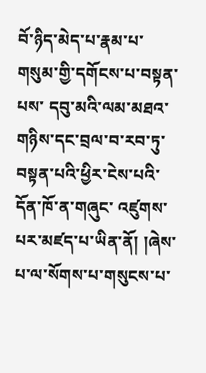བོ་ཉིད་མེད་པ་རྣམ་པ་གསུམ་གྱི་དགོངས་པ་བསྟན་པས་ དབུ་མའི་ལམ་མཐའ་གཉིས་དང་བྲལ་བ་རབ་ཏུ་བསྟན་པའི་ཕྱིར་ངེས་པའི་དོན་ཁོ་ན་གཞུང་ འཛུགས་པར་མཛད་པ་ཡིན་ནོ། །ཞེས་པ་ལ་སོགས་པ་གསུངས་པ་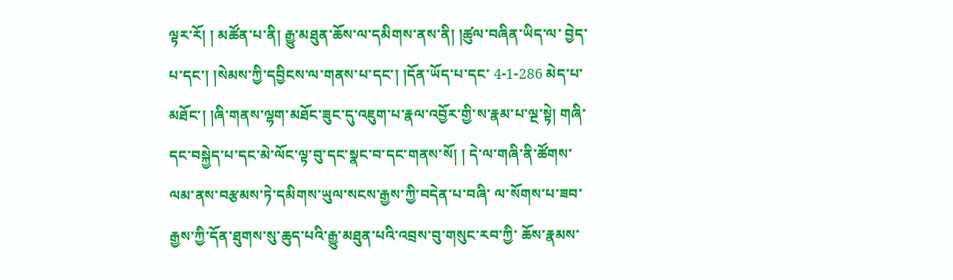ལྟར་རོ། ། མཚོན་པ་ནི། རྒྱུ་མཐུན་ཆོས་ལ་དམིགས་ནས་ནི། །ཚུལ་བཞིན་ཡིད་ལ་ བྱེད་པ་དང་། །སེམས་ཀྱི་དབྱིངས་ལ་གནས་པ་དང་། །དོན་ཡོད་པ་དང་ 4-1-286 མེད་པ་མཐོང་། །ཞི་གནས་ལྷག་མཐོང་ཟུང་དུ་འཇུག་པ་རྣལ་འབྱོར་གྱི་ས་རྣམ་པ་ལྔ་སྟེ། གཞི་དང་བསྐྱེད་པ་དང་མེ་ལོང་ལྟ་བུ་དང་སྣང་བ་དང་གནས་སོ། ། དེ་ལ་གཞི་ནི་ཚོགས་ལམ་ནས་བརྩམས་ཏེ་དམིགས་ཡུལ་སངས་རྒྱས་ཀྱི་བདེན་པ་བཞི་ ལ་སོགས་པ་ཟབ་རྒྱས་ཀྱི་དོན་ཐུགས་སུ་ཆུད་པའི་རྒྱུ་མཐུན་པའི་འབྲས་བུ་གསུང་རབ་ཀྱི་ ཆོས་རྣམས་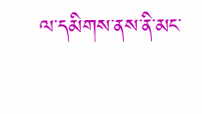ལ་དམིགས་ནས་ནི་མང་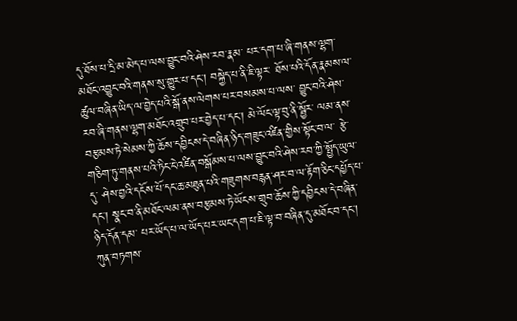དུ་ཐོས་པ་དྲི་མ་མེད་པ་ལས་བྱུང་བའི་ཤེས་རབ་རྣམ་ པར་དག་པ་ཞི་གནས་ལྷག་མཐོང་འབྱུང་བའི་གནས་སུ་གྱུར་པ་དང་། བསྐྱེད་པ་ནི་ཇི་ལྟར་ ཐོས་པའི་དོན་རྣམས་ལ་ཚུལ་བཞིན་ཡིད་ལ་བྱེད་པའི་སྒོ་ནས་ལེགས་པར་བསམས་པ་ལས་ བྱུང་བའི་ཤེས་རབ་ཞི་གནས་ལྷག་མཐོང་འགྲུབ་པར་བྱེད་པ་དང་། མེ་ལོང་ལྟ་བུ་ནི་སྦྱོར་ ལམ་ནས་བརྩམས་ཏེ་སེམས་ཀྱི་ཆོས་དབྱིངས་དེ་བཞིན་ཉིད་གཟུང་འཛིན་གྱིས་སྟོང་བ་ལ་ རྩེ་གཅིག་ཏུ་གནས་པའི་ཏིང་ངེ་འཛིན་བསྒོམས་པ་ལས་བྱུང་བའི་ཤེས་རབ་ཀྱི་སྤྱོད་ཡུལ་དུ་ ཤེས་བྱའི་དངོས་པོ་དང་ཆ་མཐུན་པའི་གཟུགས་བརྙན་ཤར་བ་ལ་རྟོག་ཅིང་དཔྱོད་པ་དང་། སྣང་བ་ནི་མཐོང་ལམ་ནས་བརྩམས་ཏེ་ཡོངས་གྲུབ་ཆོས་ཀྱི་དབྱིངས་དེ་བཞིན་ཉིད་དོན་དམ་ པར་ཡོད་པ་ལ་ཡོད་པར་ཡང་དག་པ་ཇི་ལྟ་བ་བཞིན་དུ་མཐོང་བ་དང་། ཀུན་བཏགས་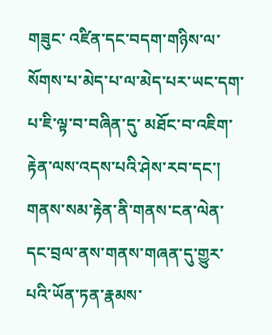གཟུང་ འཛིན་དང་བདག་གཉིས་ལ་སོགས་པ་མེད་པ་ལ་མེད་པར་ཡང་དག་པ་ཇི་ལྟ་བ་བཞིན་དུ་ མཐོང་བ་འཇིག་རྟེན་ལས་འདས་པའི་ཤེས་རབ་དང་། གནས་སམ་རྟེན་ནི་གནས་ངན་ལེན་ དང་བྲལ་ནས་གནས་གཞན་དུ་གྱུར་པའི་ཡོན་ཏན་རྣམས་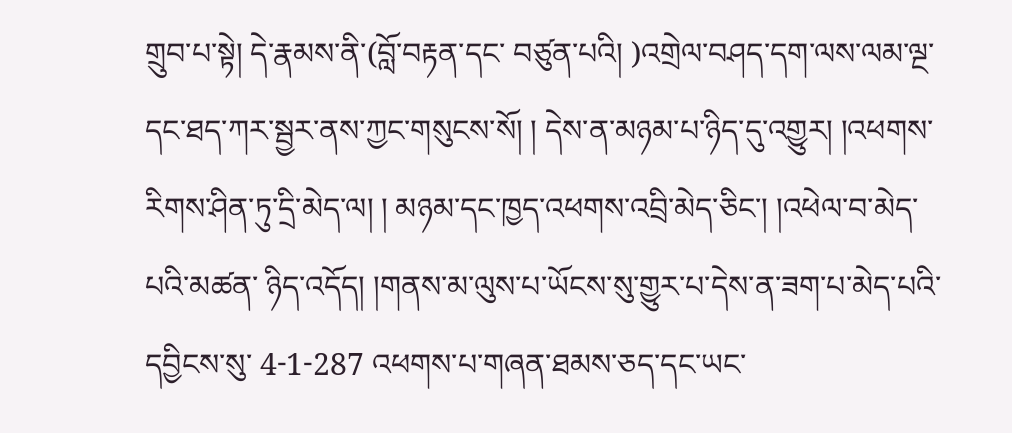གྲུབ་པ་སྟེ། དེ་རྣམས་ནི་(བློ་བརྟན་དང་ བཙུན་པའི། )འགྲེལ་བཤད་དག་ལས་ལམ་ལྔ་དང་ཐད་ཀར་སྦྱར་ནས་ཀྱང་གསུངས་སོ། ། དེས་ན་མཉམ་པ་ཉིད་དུ་འགྱུར། །འཕགས་རིགས་ཤིན་ཏུ་དྲི་མེད་ལ། ། མཉམ་དང་ཁྱད་འཕགས་འབྲི་མེད་ཅིང་། །འཕེལ་བ་མེད་པའི་མཚན་ ཉིད་འདོད། །གནས་མ་ལུས་པ་ཡོངས་སུ་གྱུར་པ་དེས་ན་ཟག་པ་མེད་པའི་དབྱིངས་སུ་ 4-1-287 འཕགས་པ་གཞན་ཐམས་ཅད་དང་ཡང་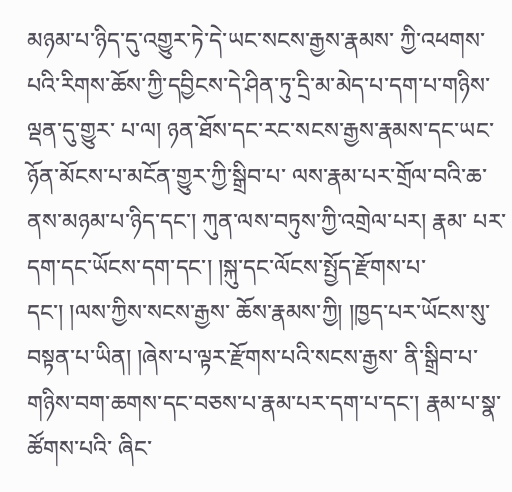མཉམ་པ་ཉིད་དུ་འགྱུར་ཏེ་དེ་ཡང་སངས་རྒྱས་རྣམས་ ཀྱི་འཕགས་པའི་རིགས་ཆོས་ཀྱི་དབྱིངས་དེ་ཤིན་ཏུ་དྲི་མ་མེད་པ་དག་པ་གཉིས་ལྡན་དུ་གྱུར་ པ་ལ། ཉན་ཐོས་དང་རང་སངས་རྒྱས་རྣམས་དང་ཡང་ཉོན་མོངས་པ་མངོན་གྱུར་ཀྱི་སྒྲིབ་པ་ ལས་རྣམ་པར་གྲོལ་བའི་ཆ་ནས་མཉམ་པ་ཉིད་དང་། ཀུན་ལས་བཏུས་ཀྱི་འགྲེལ་པར། རྣམ་ པར་དག་དང་ཡོངས་དག་དང་། །སྐུ་དང་ལོངས་སྤྱོད་རྫོགས་པ་དང་། །ལས་ཀྱིས་སངས་རྒྱས་ ཆོས་རྣམས་ཀྱི། །ཁྱད་པར་ཡོངས་སུ་བསྟན་པ་ཡིན། །ཞེས་པ་ལྟར་རྫོགས་པའི་སངས་རྒྱས་ ནི་སྒྲིབ་པ་གཉིས་བག་ཆགས་དང་བཅས་པ་རྣམ་པར་དག་པ་དང་། རྣམ་པ་སྣ་ཚོགས་པའི་ ཞིང་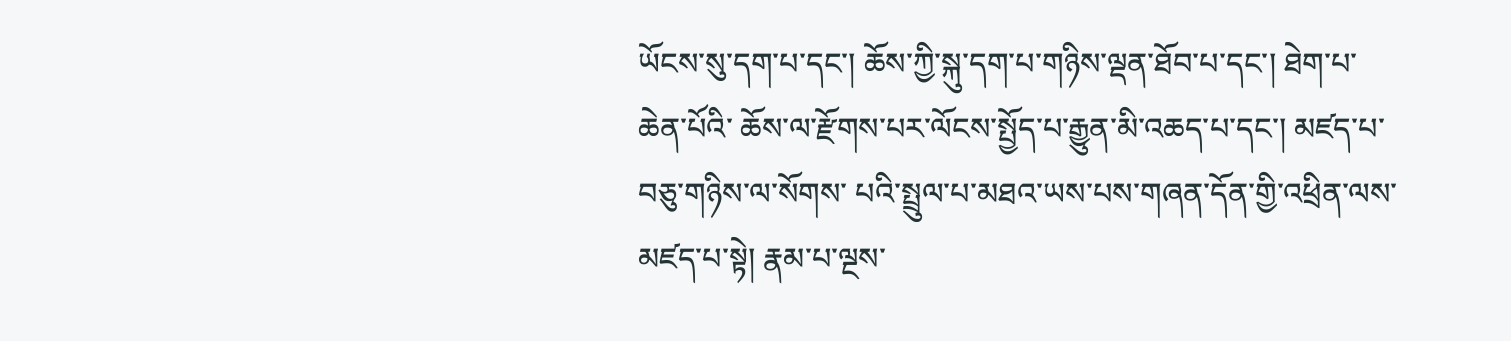ཡོངས་སུ་དག་པ་དང་། ཆོས་ཀྱི་སྐུ་དག་པ་གཉིས་ལྡན་ཐོབ་པ་དང་། ཐེག་པ་ཆེན་པོའི་ ཆོས་ལ་རྫོགས་པར་ལོངས་སྤྱོད་པ་རྒྱུན་མི་འཆད་པ་དང་། མཛད་པ་བཅུ་གཉིས་ལ་སོགས་ པའི་སྤྲུལ་པ་མཐའ་ཡས་པས་གཞན་དོན་གྱི་འཕྲིན་ལས་མཛད་པ་སྟེ། རྣམ་པ་ལྔས་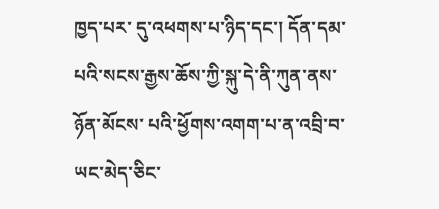ཁྱད་པར་ དུ་འཕགས་པ་ཉིད་དང་། དོན་དམ་པའི་སངས་རྒྱས་ཆོས་ཀྱི་སྐུ་དེ་ནི་ཀུན་ནས་ཉོན་མོངས་ པའི་ཕྱོགས་འགག་པ་ན་འབྲི་བ་ཡང་མེད་ཅིང་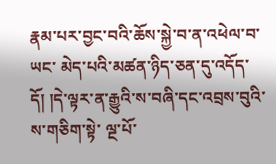རྣམ་པར་བྱང་བའི་ཆོས་སྐྱེ་བ་ན་འཕེལ་བ་ཡང་ མེད་པའི་མཚན་ཉིད་ཅན་དུ་འདོད་དོ། །དེ་ལྟར་ན་རྒྱུའི་ས་བཞི་དང་འབྲས་བུའི་ས་གཅིག་སྟེ་ ལྔ་པོ་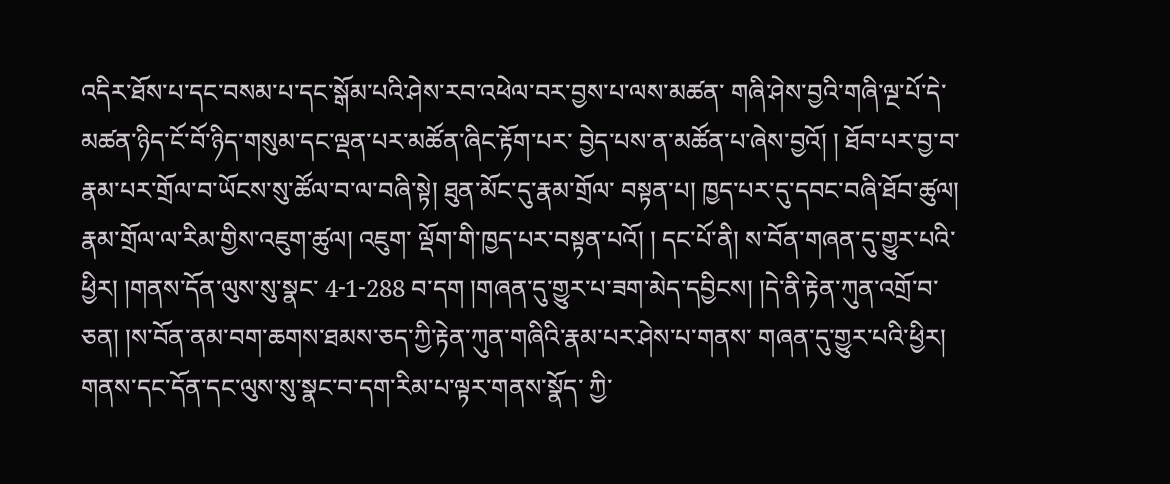འདིར་ཐོས་པ་དང་བསམ་པ་དང་སྒོམ་པའི་ཤེས་རབ་འཕེལ་བར་བྱས་པ་ལས་མཚན་ གཞི་ཤེས་བྱའི་གཞི་ལྔ་པོ་དེ་མཚན་ཉིད་ངོ་བོ་ཉིད་གསུམ་དང་ལྡན་པར་མཚོན་ཞིང་རྟོག་པར་ བྱེད་པས་ན་མཚོན་པ་ཞེས་བྱའོ། ། ཐོབ་པར་བྱ་བ་རྣམ་པར་གྲོལ་བ་ཡོངས་སུ་ཚོལ་བ་ལ་བཞི་སྟེ། ཐུན་མོང་དུ་རྣམ་གྲོལ་ བསྟན་པ། ཁྱད་པར་དུ་དབང་བཞི་ཐོབ་ཚུལ། རྣམ་གྲོལ་ལ་རིམ་གྱིས་འཇུག་ཚུལ། འཇུག་ ལྡོག་གི་ཁྱད་པར་བསྟན་པའོ། ། དང་པོ་ནི། ས་བོན་གཞན་དུ་གྱུར་པའི་ཕྱིར། །གནས་དོན་ལུས་སུ་སྣང་ 4-1-288 བ་དག །གཞན་དུ་གྱུར་པ་ཟག་མེད་དབྱིངས། །དེ་ནི་རྟེན་ཀུན་འགྲོ་བ་ ཅན། །ས་བོན་ནམ་བག་ཆགས་ཐམས་ཅད་ཀྱི་རྟེན་ཀུན་གཞིའི་རྣམ་པར་ཤེས་པ་གནས་ གཞན་དུ་གྱུར་པའི་ཕྱིར། གནས་དང་དོན་དང་ལུས་སུ་སྣང་བ་དག་རིམ་པ་ལྟར་གནས་སྣོད་ ཀྱི་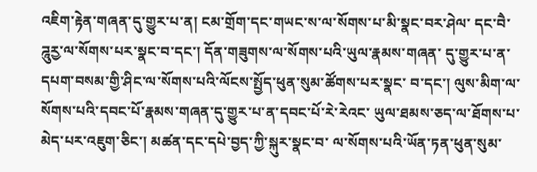འཇིག་རྟེན་གཞན་དུ་གྱུར་པ་ན། ངམ་གྲོག་དང་གཡང་ས་ལ་སོགས་པ་མི་སྣང་བར་ཤེལ་ དང་བཻ་ཌཱུརྱ་ལ་སོགས་པར་སྣང་བ་དང་། དོན་གཟུགས་ལ་སོགས་པའི་ཡུལ་རྣམས་གཞན་ དུ་གྱུར་པ་ན་དཔག་བསམ་གྱི་ཤིང་ལ་སོགས་པའི་ལོངས་སྤྱོད་ཕུན་སུམ་ཚོགས་པར་སྣང་ བ་དང་། ལུས་མིག་ལ་སོགས་པའི་དབང་པོ་རྣམས་གཞན་དུ་གྱུར་པ་ན་དབང་པོ་རེ་རེའང་ ཡུལ་ཐམས་ཅད་ལ་ཐོགས་པ་མེད་པར་འཇུག་ཅིང་། མཚན་དང་དཔེ་བྱད་ཀྱི་སྐུར་སྣང་བ་ ལ་སོགས་པའི་ཡོན་ཏན་ཕུན་སུམ་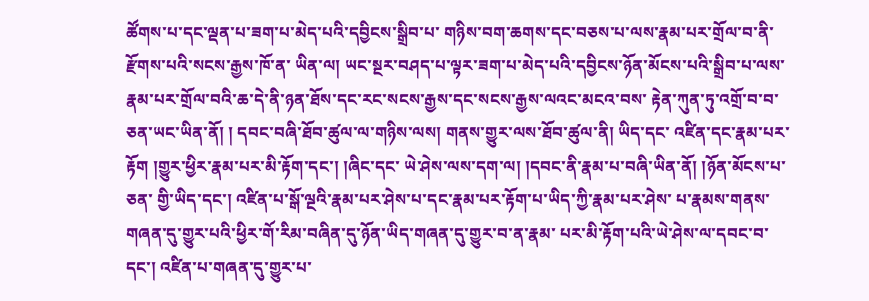ཚོགས་པ་དང་ལྡན་པ་ཟག་པ་མེད་པའི་དབྱིངས་སྒྲིབ་པ་ གཉིས་བག་ཆགས་དང་བཅས་པ་ལས་རྣམ་པར་གྲོལ་བ་ནི་རྫོགས་པའི་སངས་རྒྱས་ཁོ་ན་ ཡིན་ལ། ཡང་སྔར་བཤད་པ་ལྟར་ཟག་པ་མེད་པའི་དབྱིངས་ཉོན་མོངས་པའི་སྒྲིབ་པ་ལས་ རྣམ་པར་གྲོལ་བའི་ཆ་དེ་ནི་ཉན་ཐོས་དང་རང་སངས་རྒྱས་དང་སངས་རྒྱས་ལའང་མངའ་བས་ རྟེན་ཀུན་ཏུ་འགྲོ་བ་བ་ཅན་ཡང་ཡིན་ནོ། ། དབང་བཞི་ཐོབ་ཚུལ་ལ་གཉིས་ལས། གནས་གྱུར་ལས་ཐོབ་ཚུལ་ནི། ཡིད་དང་ འཛིན་དང་རྣམ་པར་རྟོག །གྱུར་ཕྱིར་རྣམ་པར་མི་རྟོག་དང་། །ཞིང་དང་ ཡེ་ཤེས་ལས་དག་ལ། །དབང་ནི་རྣམ་པ་བཞི་ཡིན་ནོ། །ཉོན་མོངས་པ་ཅན་ གྱི་ཡིད་དང་། འཛིན་པ་སྒོ་ལྔའི་རྣམ་པར་ཤེས་པ་དང་རྣམ་པར་རྟོག་པ་ཡིད་ཀྱི་རྣམ་པར་ཤེས་ པ་རྣམས་གནས་གཞན་དུ་གྱུར་པའི་ཕྱིར་གོ་རིམ་བཞིན་དུ་ཉོན་ཡིད་གཞན་དུ་གྱུར་བ་ན་རྣམ་ པར་མི་རྟོག་པའི་ཡེ་ཤེས་ལ་དབང་བ་དང་། འཛིན་པ་གཞན་དུ་གྱུར་པ་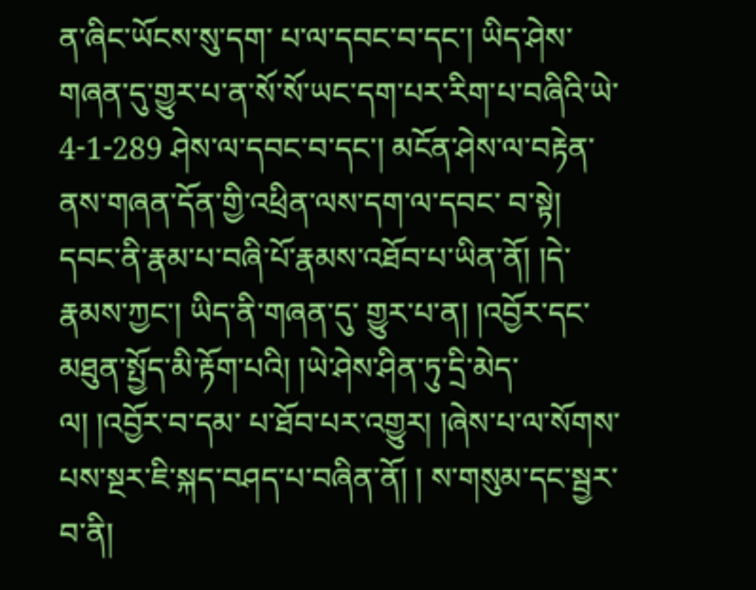ན་ཞིང་ཡོངས་སུ་དག་ པ་ལ་དབང་བ་དང་། ཡིད་ཤེས་གཞན་དུ་གྱུར་པ་ན་སོ་སོ་ཡང་དག་པར་རིག་པ་བཞིའི་ཡེ་ 4-1-289 ཤེས་ལ་དབང་བ་དང་། མངོན་ཤེས་ལ་བརྟེན་ནས་གཞན་དོན་གྱི་འཕྲིན་ལས་དག་ལ་དབང་ བ་སྟེ། དབང་ནི་རྣམ་པ་བཞི་པོ་རྣམས་འཐོབ་པ་ཡིན་ནོ། །དེ་རྣམས་ཀྱང་། ཡིད་ནི་གཞན་དུ་ གྱུར་པ་ན། །འབྱོར་དང་མཐུན་སྤྱོད་མི་རྟོག་པའི། །ཡེ་ཤེས་ཤིན་ཏུ་དྲི་མེད་ལ། །འབྱོར་བ་དམ་ པ་ཐོབ་པར་འགྱུར། །ཞེས་པ་ལ་སོགས་པས་སྔར་ཇི་སྐད་བཤད་པ་བཞིན་ནོ། ། ས་གསུམ་དང་སྦྱར་བ་ནི།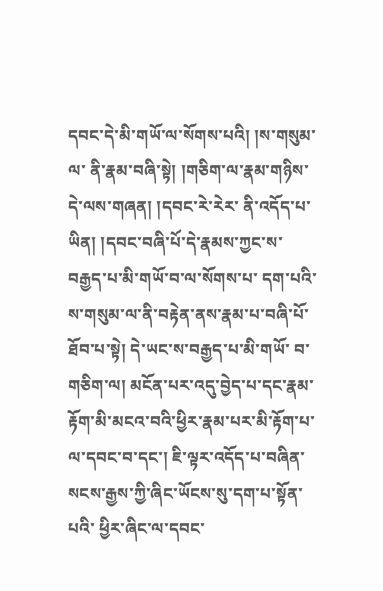དབང་དེ་མི་གཡོ་ལ་སོགས་པའི། །ས་གསུམ་ལ་ ནི་རྣམ་བཞི་སྟེ། །གཅིག་ལ་རྣམ་གཉིས་དེ་ལས་གཞན། །དབང་རེ་རེར་ ནི་འདོད་པ་ཡིན། །དབང་བཞི་པོ་དེ་རྣམས་ཀྱང་ས་བརྒྱད་པ་མི་གཡོ་བ་ལ་སོགས་པ་ དག་པའི་ས་གསུམ་ལ་ནི་བརྟེན་ནས་རྣམ་པ་བཞི་པོ་ཐོབ་པ་སྟེ། དེ་ཡང་ས་བརྒྱད་པ་མི་གཡོ་ བ་གཅིག་ལ། མངོན་པར་འདུ་བྱེད་པ་དང་རྣམ་རྟོག་མི་མངའ་བའི་ཕྱིར་རྣམ་པར་མི་རྟོག་པ་ ལ་དབང་བ་དང་། ཇི་ལྟར་འདོད་པ་བཞིན་སངས་རྒྱས་ཀྱི་ཞིང་ཡོངས་སུ་དག་པ་སྟོན་པའི་ ཕྱིར་ཞིང་ལ་དབང་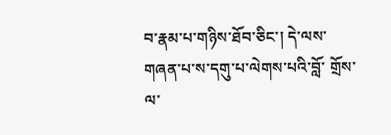བ་རྣམ་པ་གཉིས་ཐོབ་ཅིང་། དེ་ལས་གཞན་པ་ས་དགུ་པ་ལེགས་པའི་བློ་ གྲོས་ལ་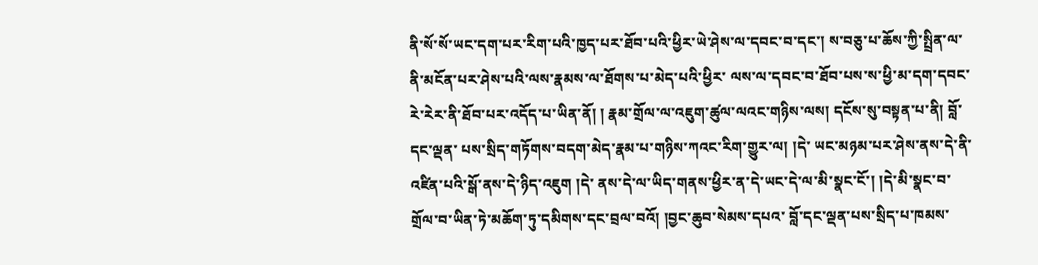ནི་སོ་སོ་ཡང་དག་པར་རིག་པའི་ཁྱད་པར་ཐོབ་པའི་ཕྱིར་ཡེ་ཤེས་ལ་དབང་བ་དང་། ས་བཅུ་པ་ཆོས་ཀྱི་སྤྲིན་ལ་ནི་མངོན་པར་ཤེས་པའི་ལས་རྣམས་ལ་ཐོགས་པ་མེད་པའི་ཕྱིར་ ལས་ལ་དབང་བ་ཐོབ་པས་ས་ཕྱི་མ་དག་དབང་རེ་རེར་ནི་ཐོབ་པར་འདོད་པ་ཡིན་ནོ། ། རྣམ་གྲོལ་ལ་འཇུག་ཚུལ་ལའང་གཉིས་ལས། དངོས་སུ་བསྟན་པ་ནི། བློ་དང་ལྡན་ པས་སྲིད་གཏོགས་བདག་མེད་རྣམ་པ་གཉིས་ཀའང་རིག་གྱུར་ལ། །དེ་ ཡང་མཉམ་པར་ཤེས་ནས་དེ་ནི་འཛིན་པའི་སྒོ་ནས་དེ་ཉིད་འཇུག །དེ་ ནས་དེ་ལ་ཡིད་གནས་ཕྱིར་ན་དེ་ཡང་དེ་ལ་མི་སྣང་ངོ་། །དེ་མི་སྣང་བ་ གྲོལ་བ་ཡིན་ཏེ་མཆོག་ཏུ་དམིགས་དང་བྲལ་བའོ། །བྱང་ཆུབ་སེམས་དཔའ་ བློ་དང་ལྡན་པས་སྲིད་པ་ཁམས་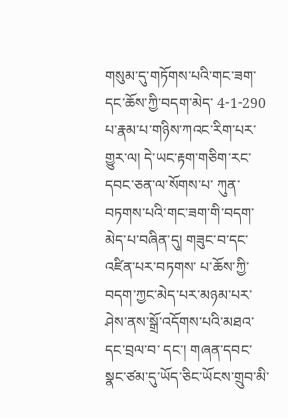གསུམ་དུ་གཏོགས་པའི་གང་ཟག་དང་ཆོས་ཀྱི་བདག་མེད་ 4-1-290 པ་རྣམ་པ་གཉིས་ཀའང་རིག་པར་གྱུར་ལ། དེ་ཡང་རྟག་གཅིག་རང་དབང་ཅན་ལ་སོགས་པ་ ཀུན་བཏགས་པའི་གང་ཟག་གི་བདག་མེད་པ་བཞིན་དུ། གཟུང་བ་དང་འཛིན་པར་བཏགས་ པ་ཆོས་ཀྱི་བདག་ཀྱང་མེད་པར་མཉམ་པར་ཤེས་ནས་སྒྲོ་འདོགས་པའི་མཐའ་དང་བྲལ་བ་ དང་། གཞན་དབང་སྣང་ཙམ་དུ་ཡོད་ཅིང་ཡོངས་གྲུབ་མི་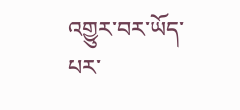འགྱུར་བར་ཡོད་པར་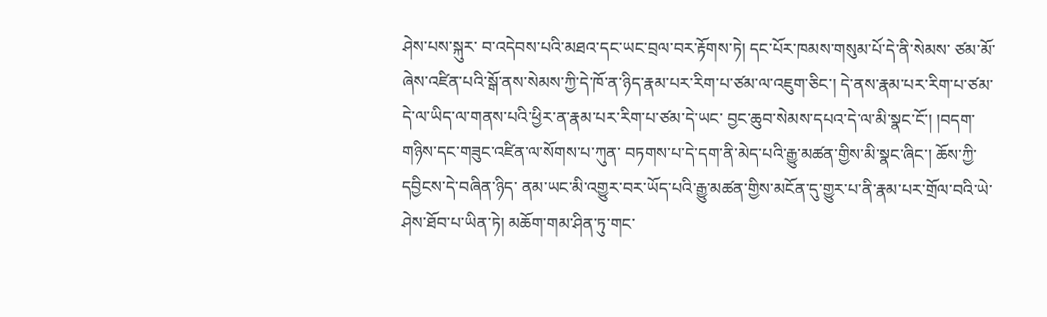ཤེས་པས་སྐུར་ བ་འདེབས་པའི་མཐའ་དང་ཡང་བྲལ་བར་རྟོགས་ཏེ། དང་པོར་ཁམས་གསུམ་པོ་དེ་ནི་སེམས་ ཙམ་མོ་ཞེས་འཛིན་པའི་སྒོ་ནས་སེམས་ཀྱི་དེ་ཁོ་ན་ཉིད་རྣམ་པར་རིག་པ་ཙམ་ལ་འཇུག་ཅིང་། དེ་ནས་རྣམ་པར་རིག་པ་ཙམ་དེ་ལ་ཡིད་ལ་གནས་པའི་ཕྱིར་ན་རྣམ་པར་རིག་པ་ཙམ་དེ་ཡང་ བྱང་ཆུབ་སེམས་དཔའ་དེ་ལ་མི་སྣང་ངོ་། །བདག་གཉིས་དང་གཟུང་འཛིན་ལ་སོགས་པ་ཀུན་ བཏགས་པ་དེ་དག་ནི་མེད་པའི་རྒྱུ་མཚན་གྱིས་མི་སྣང་ཞིང་། ཆོས་ཀྱི་དབྱིངས་དེ་བཞིན་ཉིད་ ནམ་ཡང་མི་འགྱུར་བར་ཡོད་པའི་རྒྱུ་མཚན་གྱིས་མངོན་དུ་གྱུར་པ་ནི་རྣམ་པར་གྲོལ་བའི་ཡེ་ ཤེས་ཐོབ་པ་ཡིན་ཏེ། མཆོག་གམ་ཤིན་ཏུ་གང་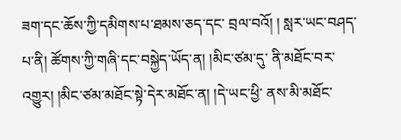ཟག་དང་ཆོས་ཀྱི་དམིགས་པ་ཐམས་ཅད་དང་ བྲལ་བའོ། ། སླར་ཡང་བཤད་པ་ནི། ཚོགས་ཀྱི་གཞི་དང་བསྐྱེད་ཡོད་ན། །མིང་ཙམ་དུ་ ནི་མཐོང་བར་འགྱུར། །མིང་ཙམ་མཐོང་སྟེ་དེར་མཐོང་ན། །དེ་ཡང་ཕྱི་ ནས་མི་མཐོང་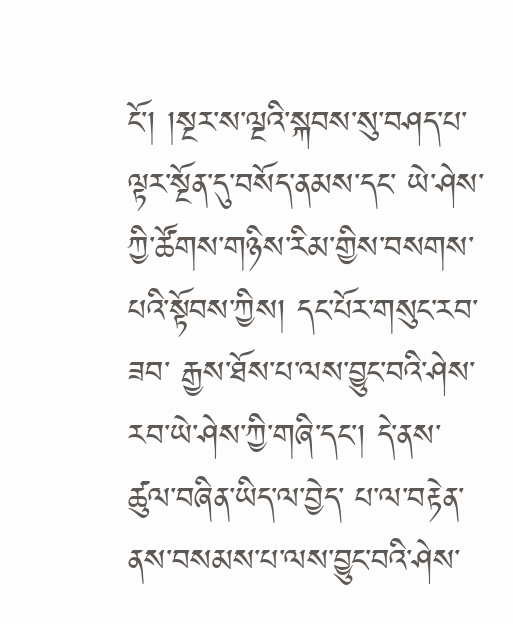ངོ་། །སྔར་ས་ལྔའི་སྐབས་སུ་བཤད་པ་ལྟར་སྔོན་དུ་བསོད་ནམས་དང་ ཡེ་ཤེས་ཀྱི་ཚོགས་གཉིས་རིམ་གྱིས་བསགས་པའི་སྟོབས་ཀྱིས། དང་པོར་གསུང་རབ་ཟབ་ རྒྱས་ཐོས་པ་ལས་བྱུང་བའི་ཤེས་རབ་ཡེ་ཤེས་ཀྱི་གཞི་དང་། དེ་ནས་ཚུལ་བཞིན་ཡིད་ལ་བྱེད་ པ་ལ་བརྟེན་ནས་བསམས་པ་ལས་བྱུང་བའི་ཤེས་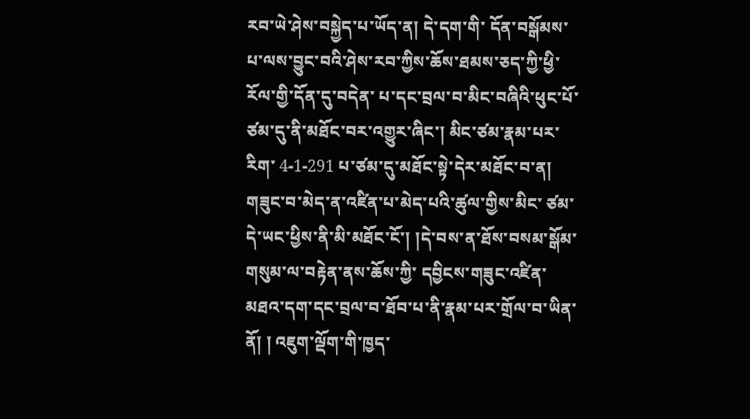རབ་ཡེ་ཤེས་བསྐྱེད་པ་ཡོད་ན། དེ་དག་གི་ དོན་བསྒོམས་པ་ལས་བྱུང་བའི་ཤེས་རབ་ཀྱིས་ཆོས་ཐམས་ཅད་ཀྱི་ཕྱི་རོལ་གྱི་དོན་དུ་བདེན་ པ་དང་བྲལ་བ་མིང་བཞིའི་ཕུང་པོ་ཙམ་དུ་ནི་མཐོང་བར་འགྱུར་ཞིང་། མིང་ཙམ་རྣམ་པར་རིག་ 4-1-291 པ་ཙམ་དུ་མཐོང་སྟེ་དེར་མཐོང་བ་ན། གཟུང་བ་མེད་ན་འཛིན་པ་མེད་པའི་ཚུལ་གྱིས་མིང་ ཙམ་དེ་ཡང་ཕྱིས་ནི་མི་མཐོང་ངོ་། །དེ་བས་ན་ཐོས་བསམ་སྒོམ་གསུམ་ལ་བརྟེན་ནས་ཆོས་ཀྱི་ དབྱིངས་གཟུང་འཛིན་མཐའ་དག་དང་བྲལ་བ་ཐོབ་པ་ནི་རྣམ་པར་གྲོལ་བ་ཡིན་ནོ། ། འཇུག་ལྡོག་གི་ཁྱད་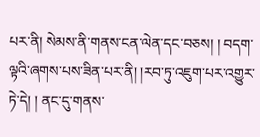པར་ནི། སེམས་ནི་གནས་ངན་ལེན་དང་བཅས། ། བདག་ལྟའི་ཞགས་པས་ཟིན་པར་ནི། །རབ་ཏུ་འཇུག་པར་འགྱུར་ཏེ་དེ། ། ནང་དུ་གནས་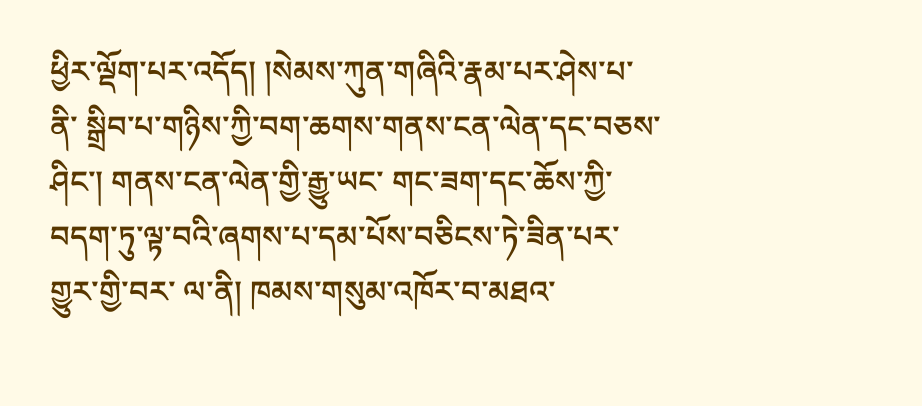ཕྱིར་ལྡོག་པར་འདོད། །སེམས་ཀུན་གཞིའི་རྣམ་པར་ཤེས་པ་ནི་ སྒྲིབ་པ་གཉིས་ཀྱི་བག་ཆགས་གནས་ངན་ལེན་དང་བཅས་ཤིང་། གནས་ངན་ལེན་གྱི་རྒྱུ་ཡང་ གང་ཟག་དང་ཆོས་ཀྱི་བདག་ཏུ་ལྟ་བའི་ཞགས་པ་དམ་པོས་བཅིངས་ཏེ་ཟིན་པར་གྱུར་གྱི་བར་ ལ་ནི། ཁམས་གསུམ་འཁོར་བ་མཐའ་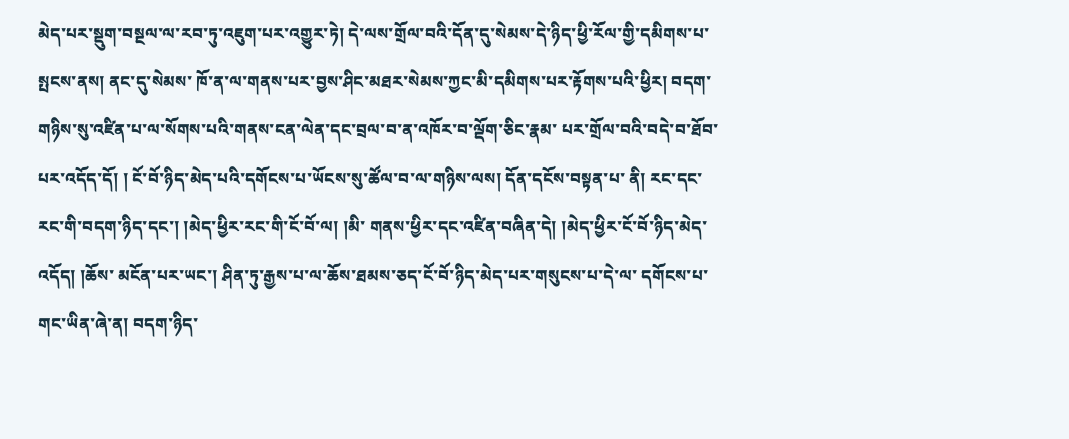མེད་པར་སྡུག་བསྔལ་ལ་རབ་ཏུ་འཇུག་པར་འགྱུར་ཏེ། དེ་ལས་གྲོལ་བའི་དོན་དུ་སེམས་དེ་ཉིད་ཕྱི་རོལ་གྱི་དམིགས་པ་སྤངས་ནས། ནང་དུ་སེམས་ ཁོ་ན་ལ་གནས་པར་བྱས་ཤིང་མཐར་སེམས་ཀྱང་མི་དམིགས་པར་རྟོགས་པའི་ཕྱིར། བདག་ གཉིས་སུ་འཛིན་པ་ལ་སོགས་པའི་གནས་ངན་ལེན་དང་བྲལ་བ་ན་འཁོར་བ་ལྡོག་ཅིང་རྣམ་ པར་གྲོལ་བའི་བདེ་བ་ཐོབ་པར་འདོད་དོ། ། ངོ་བོ་ཉིད་མེད་པའི་དགོངས་པ་ཡོངས་སུ་ཚོལ་བ་ལ་གཉིས་ལས། དོན་དངོས་བསྟན་པ་ ནི། རང་དང་རང་གི་བདག་ཉིད་དང་། །མེད་ཕྱིར་རང་གི་ངོ་བོ་ལ། །མི་ གནས་ཕྱིར་དང་འཛིན་བཞིན་དེ། །མེད་ཕྱིར་ངོ་བོ་ཉིད་མེད་འདོད། །ཆོས་ མངོན་པར་ཡང་། ཤིན་ཏུ་རྒྱས་པ་ལ་ཆོས་ཐམས་ཅད་ངོ་བོ་ཉིད་མེད་པར་གསུངས་པ་དེ་ལ་ དགོངས་པ་གང་ཡིན་ཞེ་ན། བདག་ཉིད་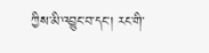ཀྱིས་མི་འབྱུང་བ་དང་། རང་གི་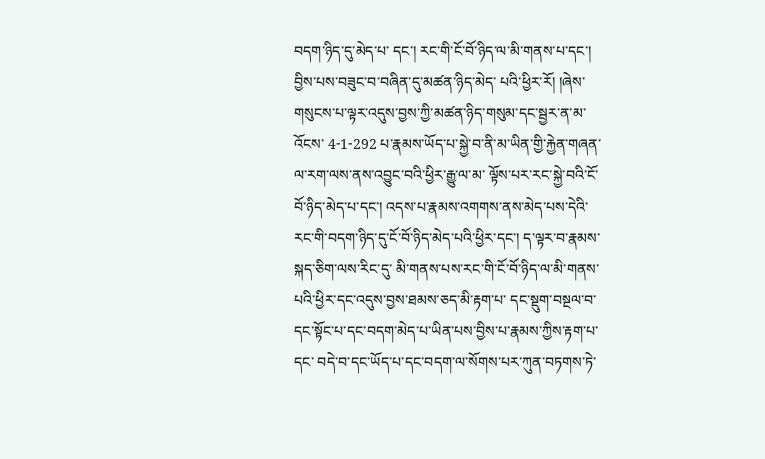བདག་ཉིད་དུ་མེད་པ་ དང་། རང་གི་ངོ་བོ་ཉིད་ལ་མི་གནས་པ་དང་། བྱིས་པས་བཟུང་བ་བཞིན་དུ་མཚན་ཉིད་མེད་ པའི་ཕྱིར་རོ། །ཞེས་གསུངས་པ་ལྟར་འདུས་བྱས་ཀྱི་མཚན་ཉིད་གསུམ་དང་སྦྱར་ན་མ་འོངས་ 4-1-292 པ་རྣམས་ཡོད་པ་སྐྱེ་བ་ནི་མ་ཡིན་གྱི་རྐྱེན་གཞན་ལ་རག་ལས་ནས་འབྱུང་བའི་ཕྱིར་རྒྱུ་ལ་མ་ ལྟོས་པར་རང་སྐྱེ་བའི་ངོ་བོ་ཉིད་མེད་པ་དང་། འདས་པ་རྣམས་འགགས་ནས་མེད་པས་དེའི་ རང་གི་བདག་ཉིད་དུ་ངོ་བོ་ཉིད་མེད་པའི་ཕྱིར་དང་། ད་ལྟར་བ་རྣམས་སྐད་ཅིག་ལས་རིང་དུ་ མི་གནས་པས་རང་གི་ངོ་བོ་ཉིད་ལ་མི་གནས་པའི་ཕྱིར་དང་འདུས་བྱས་ཐམས་ཅད་མི་རྟག་པ་ དང་སྡུག་བསྔལ་བ་དང་སྟོང་པ་དང་བདག་མེད་པ་ཡིན་པས་བྱིས་པ་རྣམས་ཀྱིས་རྟག་པ་དང་ བདེ་བ་དང་ཡོད་པ་དང་བདག་ལ་སོགས་པར་ཀུན་བཏགས་ཏེ་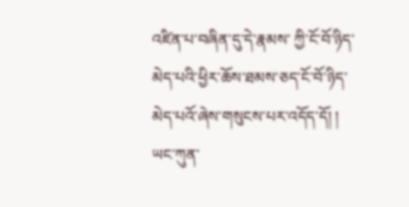འཛིན་པ་བཞིན་དུ་དེ་རྣམས་ ཀྱི་ངོ་བོ་ཉིད་མེད་པའི་ཕྱིར་ཆོས་ཐམས་ཅད་ངོ་བོ་ཉིད་མེད་པའོ་ཞེས་གསུངས་པར་འདོད་དོ། ། ཡང་ཀུན་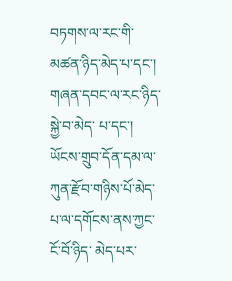བཏགས་ལ་རང་གི་མཚན་ཉིད་མེད་པ་དང་། གཞན་དབང་ལ་རང་ཉིད་སྐྱེ་བ་མེད་ པ་དང་། ཡོངས་གྲུབ་དོན་དམ་ལ་ཀུན་རྫོབ་གཉིས་པོ་མེད་པ་ལ་དགོངས་ནས་ཀྱང་ངོ་བོ་ཉིད་ མེད་པར་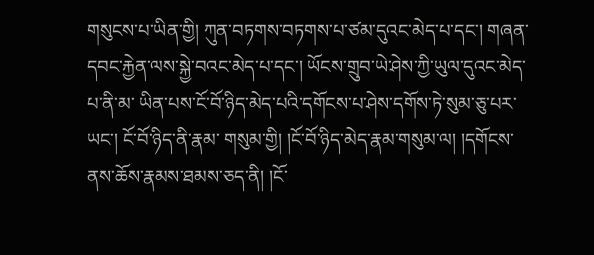གསུངས་པ་ཡིན་གྱི། ཀུན་བཏགས་བཏགས་པ་ཙམ་དུའང་མེད་པ་དང་། གཞན་ དབང་རྐྱེན་ལས་སྐྱེ་བའང་མེད་པ་དང་། ཡོངས་གྲུབ་ཡེ་ཤེས་ཀྱི་ཡུལ་དུའང་མེད་པ་ནི་མ་ ཡིན་པས་ངོ་བོ་ཉིད་མེད་པའི་དགོངས་པ་ཤེས་དགོས་ཏེ་སུམ་ཅུ་པར་ཡང་། ངོ་བོ་ཉིད་ནི་རྣམ་ གསུམ་གྱི། །ངོ་བོ་ཉིད་མེད་རྣམ་གསུམ་ལ། །དགོངས་ནས་ཆོས་རྣམས་ཐམས་ཅད་ནི། །ངོ་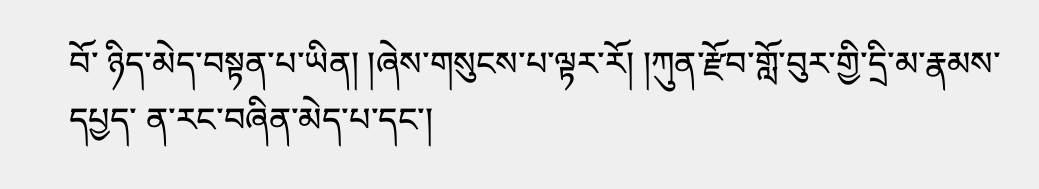བོ་ ཉིད་མེད་བསྟན་པ་ཡིན། །ཞེས་གསུངས་པ་ལྟར་རོ། །ཀུན་རྫོབ་གློ་བུར་གྱི་དྲི་མ་རྣམས་དཔྱད་ ན་རང་བཞིན་མེད་པ་དང་།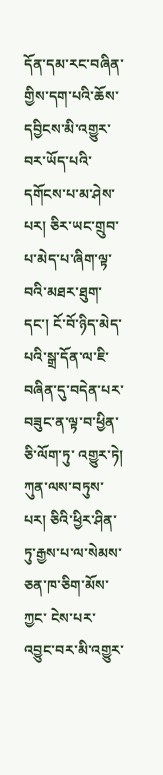དོན་དམ་རང་བཞིན་གྱིས་དག་པའི་ཆོས་དབྱིངས་མི་འགྱུར་ བར་ཡོད་པའི་དགོངས་པ་མ་ཤེས་པར། ཅིར་ཡང་གྲུབ་པ་མེད་པ་ཞིག་ལྟ་བའི་མཐར་ཐུག་ དང་། ངོ་བོ་ཉིད་མེད་པའི་སྒྲ་དོན་ལ་ཇི་བཞིན་དུ་བདེན་པར་བཟུང་ན་ལྟ་བ་ཕྱིན་ཅི་ལོག་ཏུ་ འགྱུར་ཏེ། ཀུན་ལས་བཏུས་པར། ཅིའི་ཕྱིར་ཤིན་ཏུ་རྒྱས་པ་ལ་སེམས་ཅན་ཁ་ཅིག་མོས་ཀྱང་ ངེས་པར་འབྱུང་བར་མི་འགྱུར་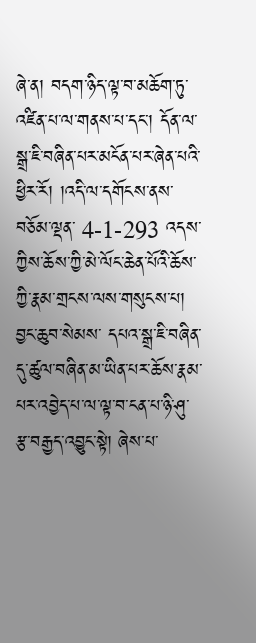ཞེ་ན། བདག་ཉིད་ལྟ་བ་མཆོག་ཏུ་འཛིན་པ་ལ་གནས་པ་དང་། དོན་ལ་སྒྲ་ཇི་བཞིན་པར་མངོན་པར་ཞེན་པའི་ཕྱིར་རོ། །འདི་ལ་དགོངས་ནས་བཅོམ་ལྡན་ 4-1-293 འདས་ཀྱིས་ཆོས་ཀྱི་མེ་ལོང་ཆེན་པོའི་ཆོས་ཀྱི་རྣམ་གྲངས་ལས་གསུངས་པ། བྱང་ཆུབ་སེམས་ དཔའ་སྒྲ་ཇི་བཞིན་དུ་ཚུལ་བཞིན་མ་ཡིན་པར་ཆོས་རྣམ་པར་འབྱེད་པ་ལ་ལྟ་བ་ངན་པ་ཉི་ཤུ་ རྩ་བརྒྱད་འབྱུང་སྟེ། ཞེས་པ་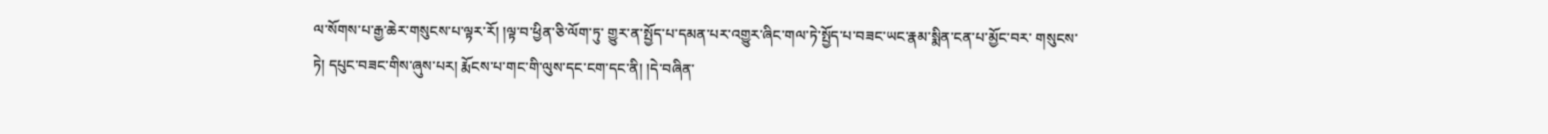ལ་སོགས་པ་རྒྱ་ཆེར་གསུངས་པ་ལྟར་རོ། །ལྟ་བ་ཕྱིན་ཅི་ལོག་ཏུ་ གྱུར་ན་སྤྱོད་པ་དམན་པར་འགྱུར་ཞིང་གལ་ཏེ་སྤྱོད་པ་བཟང་ཡང་རྣམ་སྨིན་ངན་པ་མྱོང་བར་ གསུངས་ཏེ། དཔུང་བཟང་གིས་ཞུས་པར། རྨོངས་པ་གང་གི་ལུས་དང་ངག་དང་ནི། །དེ་བཞིན་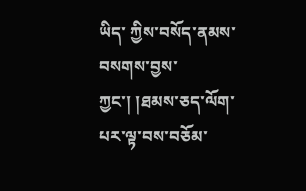ཡིད་ ཀྱིས་བསོད་ནམས་བསགས་བྱས་ཀྱང་། །ཐམས་ཅད་ལོག་པར་ལྟ་བས་བཅོམ་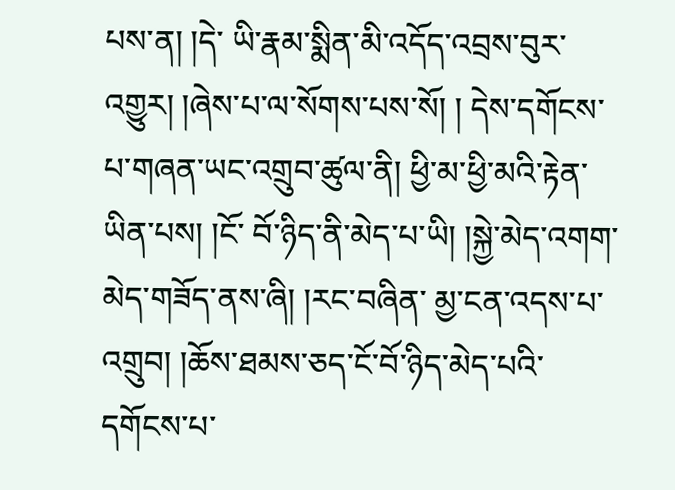པས་ན། །དེ་ ཡི་རྣམ་སྨིན་མི་འདོད་འབྲས་བུར་འགྱུར། །ཞེས་པ་ལ་སོགས་པས་སོ། ། དེས་དགོངས་པ་གཞན་ཡང་འགྲུབ་ཚུལ་ནི། ཕྱི་མ་ཕྱི་མའི་རྟེན་ཡིན་པས། །ངོ་ བོ་ཉིད་ནི་མེད་པ་ཡི། །སྐྱེ་མེད་འགག་མེད་གཟོད་ནས་ཞི། །རང་བཞིན་ མྱ་ངན་འདས་པ་འགྲུབ། །ཆོས་ཐམས་ཅད་ངོ་བོ་ཉིད་མེད་པའི་དགོངས་པ་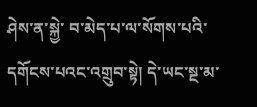ཤེས་ན་སྐྱེ་ བ་མེད་པ་ལ་སོགས་པའི་དགོངས་པའང་འགྲུབ་སྟེ། དེ་ཡང་སྔ་མ་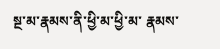སྔ་མ་རྣམས་ནི་ཕྱི་མ་ཕྱི་མ་ རྣམས་